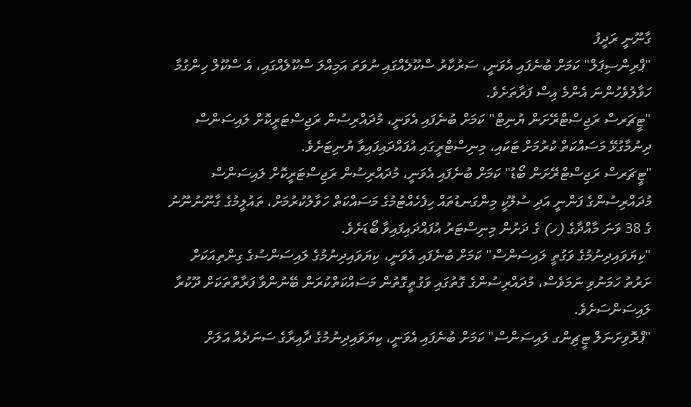ގާނޫނީ ރަދީފު
"ޕްރިންސިޕަލް" ކަމަށް ބުނެފައި އެވަނީ، ސަރުކާރު ސްކޫލެއްގައި ނުވަތަ އަމިއްލަ ސްކޫލެއްގައި، އެ ސްކޫލް ހިންގުމާ ހަވާލުވެހުންނަ އެންމެ އިސް ފަރާތަށެވެ.
"ޓީޗަރސް ރަޖިސްޓްރޭށަން ޔުނިޓް" ކަމަށް ބުނެފައި އެވަނީ، މުދައްރިސުން ރަޖިސްޓަރީކޮށް ލައިސަންސް ދިނުމާގުޅޭ މަސައްކަތް ކުރުމަށް ޓަކައި، މިނިސްޓްރީގައި އުފައްދައިފައިވާ ޔުނިޓަށެވެ.
"ޓީޗަރސް ރަޖިސްޓްރޭށަން ބޯޑު" ކަމަށް ބުނެފައި އެވަނީ، މުދައްރިސުން ރަޖިސްޓަރީކޮށް ލައިސަންސް މުދައްރިސުންގެ ފަންނީ އަދި ސުލޫކީ މިންގަނޑުތައް ހިފެހެއްޓުމުގެ މަސައްކަތް ހަވާލުކުރުމަށް، ތައުލީމުގެ ގާނޫނުނޫނު ގެ 38 ވަނަ މާއްދާގެ (ހ) ގެ ދަށުން މިނިސްޓަރު އުފައްދައިފައިވާ ބޯޑަށެވެ.
"ކިޔަވައިދިނުމުގެ ވަގުތީ ލައިސަންސް" ކަމަށް ބުނެފައި އެވަނީ، ކިޔަވައިދިނުމުގެ ލައިސަންސުގެ ގިންތިއަކަށް ށަރުތު ހަމަނުވި ނަމަވެސް، މުދައްރިސުންގެ ގޮތުގައި ވަގުތީގޮތުން މަސައްކަތްކުރަން ބޭނުންވާ ފަރާތްތަކަށް ދޫކުރާ ލައިސަންސަށެވެ.
"ޕްރޮވިށަނަލް ޓީޗިންގ ލައިސަންސް" ކަމަށް ބުނެފައި އެވަނީ، ކިޔަވައިދިނުމުގެ ދާއިރާގެ ސަނަދެއް އަލަށް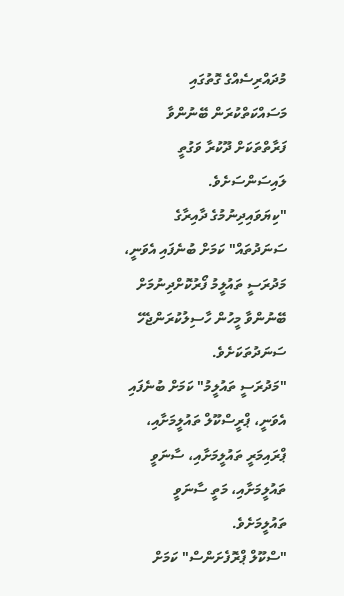މުދައްރިސެއްގެ ގޮތުގައި މަސައްކަތްކުރަން ބޭނުންވާ ފަރާތްތަކަށް ދޫކުރާ ވަގުތީ ލައިސަންސަށެވެ.
"ކިޔަވައިދިނުމުގެ ދާއިރާގެ ސަނަދުތައް" ކަމަށް ބުނެފައި އެވަނީ، މަދުރަސީ ތައުލީމު ފޯރުކޮށްދިނުމަށް ބޭނުންވާ މީހުން ހާސިލުކުރަންޖެހޭ ސަނަދުތަކަށެވެ.
"މަދުރަސީ ތައުލީމު" ކަމަށް ބުނެފައި އެވަނީ، ޕްރީސްކޫލް ތައުލީމަށާއި، ޕްރައިމަރީ ތައުލީމަށާއި، ސާނަވީ ތައުލީމަށާއި، މަތީ ސާނަވީ ތައުލީމަށެވެ.
"ސްކޫލް ޕްރޮފެށަންސް" ކަމަށް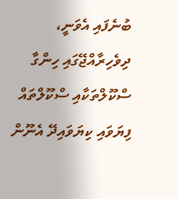ބުނެފައި އެވަނީ، ދިވެހިރާއްޖޭގައި ހިންގާ ސްކޫލްތަކާއި ސްކޫލްތައް ފިޔަވައި ކިޔަވައިދޭ އެނޫން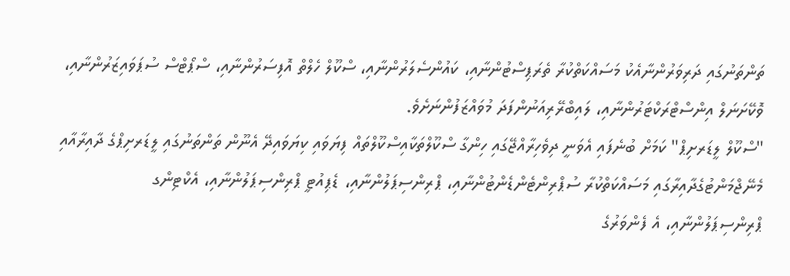ތަންތަނުގައި ދަރިވަރުންނާއެކު މަސައްކަތްކުރާ ތެރަޕިސްޓުންނާއި، ކައުންސެލަރުންނާއި، ސްކޫލް ހެލްތް އޮފިސަރުންނާއި، ސްޕޯޓްސް ސުޕަވައިޒަރުންނާއި، ވޮކޭށަނަލް އިންސްޓްރަކްޓަރުންނާއި، ލައިބްރޭރިއަނުންފަދަ މުވައްޒަފުންނަށެވެ.
"ސްކޫލް ލީޑަރށިޕް" ކަމަށް ބުނެފައި އެވަނީ ދިވެހިރާއްޖޭގައި ހިންގާ ސްކޫލްތަކާއިސްކޫލްތައް ފިޔަވައި ކިޔަވައިދޭ އެނޫން ތަންތަނުގައި ލީޑަރށިޕްގެ ދާއިރާއާއި މެނޭޖްމަންޓުގެދާއިރާގައި މަސައްކަތްކުރާ ސުޕްރިންޓެންޑެންޓުންނާއި، ޕްރިންސިޕަލުންނާއި، ޑެޕިއުޓީ ޕްރިންސިޕަލުންނާއި، އެކްޓިންގ ޕްރިންސިޕަލުންނާއި، އެ ފެންވަރުގެ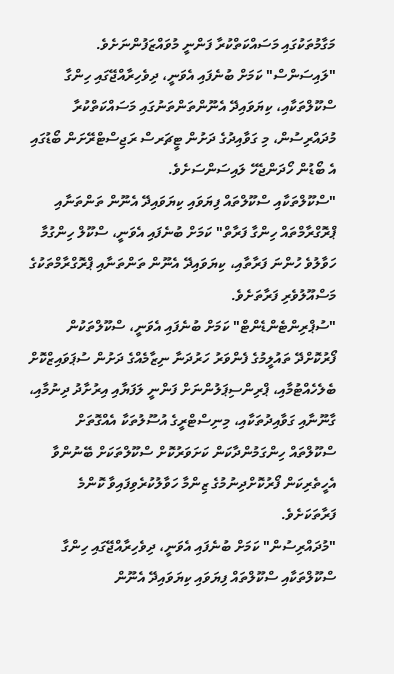މަގާމުތަކުގައި މަސައްކަތްކުރާ ފަންނީ މުވައްޒަފުންނަށެވެ.
"ލައިސަންސް" ކަމަށް ބުނެފައި އެވަނީ، ދިވެހިރާއްޖޭގައި ހިންގާ ސްކޫލްތަކާއި، ކިޔަވައިދޭ އެނޫންތަންތަނުގައި މަސައްކަތްކުރާ މުދައްރިސުން، މި ގަވާއިދުގެ ދަށުން ޓީޗަރސް ރަޖިސްޓްރޭށަން ބޯޑުގައި އެ ބޯޑުން ހޯދަންޖެހޭ ލައިސަންސަށެވެ.
"ސްކޫލްތަކާއި ސްކޫލްތައް ފިޔަވައި ކިޔަވައިދޭ އެނޫން ތަންތަނާއި ޕްރޮގްރާމްތައް ހިންގާ ފަރާތް" ކަމަށް ބުނެފައި އެވަނީ، ސްކޫލް ހިންގުމާ ހަވާލުވެ ހުންނަ ފަރާތާއި، ކިޔަވައިދޭ އެނޫން ތަންތަނާއި ޕްރޮގްރާމްތަކުގެ މަސްއޫލުވެރި ފަރާތަށެވެ.
"ސުޕްރިންޓެންޑެންޓް" ކަމަށް ބުނެފައި އެވަނީ، ސްކޫލްތަކުން ފޯރުކޮށްދޭ ތައުލީމުގެ ފެންވަރު ހަރުދަނާ ނިޒާމެއްގެ ދަށުން ސުޕަވައިޒްކޮށް ބެލެހެއްޓުމާއި، ޕްރިންސިޕަލުންނަށް ފަންނީ ލަފަޔާއި އިރުށާދު ދިނުމާއި، ގާނޫނާއި ގަވާއިދުތަކާއި، މިނިސްޓްރީގެ އުސޫލުތަކާ އެއްގޮތަށް ސްކޫލްތައް ހިންގަމުންދާކަން ކަށަވަރުކޮށް ސްކޫލްތަކަށް ބޭނުންވާ އެހީތެރިކަން ފޯރުކޮށްދިނުމުގެ ޒިންމާ ހަވާލުކުރެވިފައިވާ ކޮންމެ ފަރާތަކަށެވެ.
"މުދައްރިސުން" ކަމަށް ބުނެފައި އެވަނީ، ދިވެހިރާއްޖޭގައި ހިންގާ ސްކޫލްތަކާއި ސްކޫލްތައް ފިޔަވައި ކިޔަވައިދޭ އެނޫން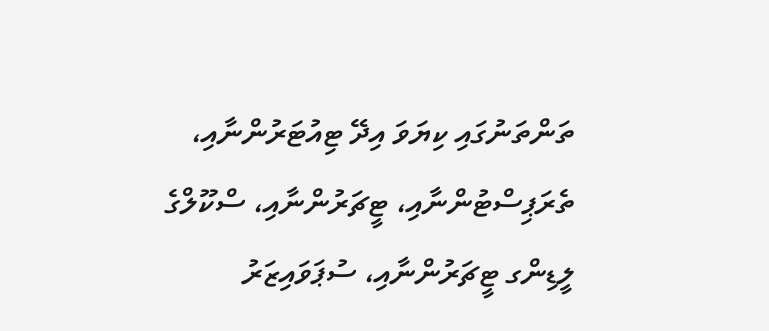ތަންތަނުގައި ކިޔަވަ އިދޭ ޓިއުޓަރުންނާއި، ތެރަޕިސްޓުންނާއި، ޓީޗަރުންނާއި، ސްކޫލްގެ ލީޑިންގ ޓީޗަރުންނާއި، ސުޕަވައިޒަރު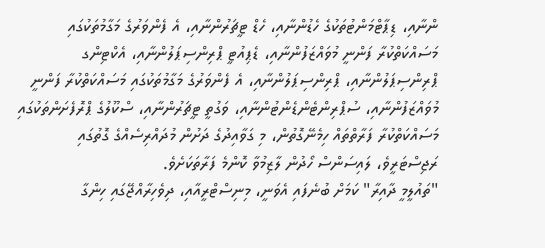ންނާއި، ޑިޕާޓްމަންޓުތަކުގެ ހެޑުންނާއި، ހެޑް ޓީޗަރުންނާއި، އެ ފެންވަރުގެ މަގާމުތަކުގައި މަސައްކަތްކުރާ ފަންނީ މުވައްޒަފުންނާއި، ޑެޕިއުޓީ ޕްރިންސިޕަލުންނާއި، އެކްޓިންގ ޕްރިންސިޕަލުންނާއި، ޕްރިންސިޕަލުންނާއި، އެ ފެންވަރުގެ މަގާމުތަކުގައި މަސައްކަތްކުރާ ފަންނީ މުވައްޒަފުންނާއި، ސުޕްރިންޓެންޑެންޓުންނާއި، ވަގުތީ ޓީޗަރުންނާއި، ސްކޫލުގެ ޕްރޮފެށަންތަކުގައި މަސައްކަތްކުރާ ފަރާތްތައް ހިމެނޭގޮތުން، މި ގަވާއިދުގެ ދަށުން މުދައްރިސެއްގެ ގޮތުގައި ރަޖިސްޓަރީވެ، ލައިސަންސް ހޯދުން ލާޒިމުވާ ކޮންމެ ފަރާތަކަށެވެ.
"ތައުލީމީ ދާއިރާ" ކަމަށް ބުނެފައި އެވަނީ، މިނިސްޓްރީއާއި، ދިވެހިރާއްޖޭގައި ހިންގާ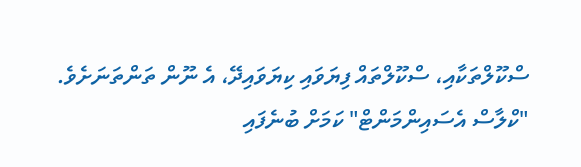ސްކޫލްތަކާއި، ސްކޫލްތައް ފިޔަވައި ކިޔަވައިދޭ، އެ ނޫން ތަންތަނަށެވެ.
"ކްލާސް އެސައިންމަންޓް" ކަމަށް ބުނެފައި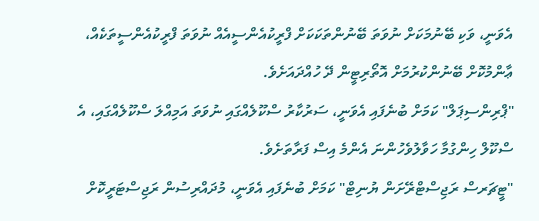އެވަނީ، ވަކި ބޭނުމަކަށް ނުވަތަ ބޭނުންތަކަކަށް ފްރީކުއެންސީއެއް ނުވަތަ ފްރީކުއެންސީތަކެއް، ޢާންމުކޮށް ބޭނުންކުރުމަށް އޮތޯރިޓީން ދޭ ހުއްދައަށެވެ.
"ޕްރިންސިޕަލް" ކަމަށް ބުނެފައި އެވަނީ، ސަރުކާރު ސްކޫލެއްގައި ނުވަތަ އަމިއްލަ ސްކޫލެއްގައި، އެ ސްކޫލް ހިންގުމާ ހަވާލުވެހުންނަ އެންމެ އިސް ފަރާތަށެވެ.
"ޓީޗަރސް ރަޖިސްޓްރޭށަން ޔުނިޓް" ކަމަށް ބުނެފައި އެވަނީ، މުދައްރިސުން ރަޖިސްޓަރީކޮށް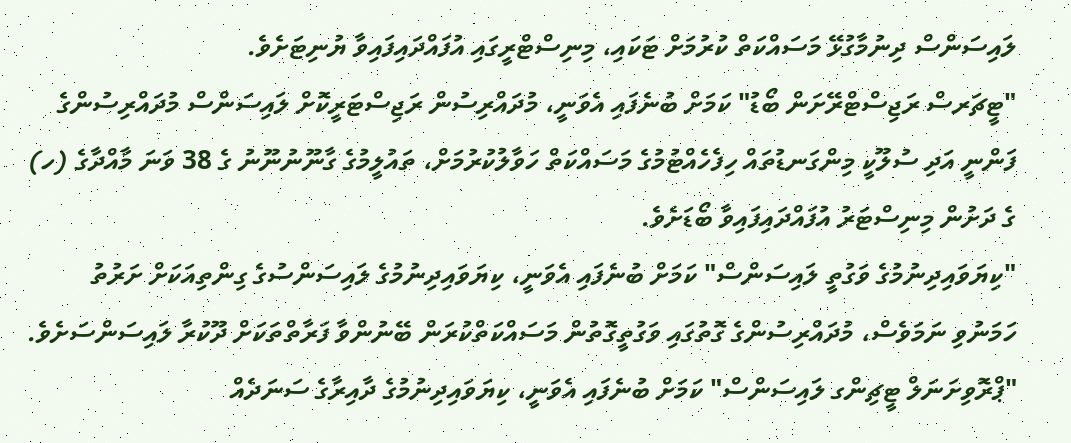ލައިސަންސް ދިނުމާގުޅޭ މަސައްކަތް ކުރުމަށް ޓަކައި، މިނިސްޓްރީގައި އުފައްދައިފައިވާ ޔުނިޓަށެވެ.
"ޓީޗަރސް ރަޖިސްޓްރޭށަން ބޯޑު" ކަމަށް ބުނެފައި އެވަނީ، މުދައްރިސުން ރަޖިސްޓަރީކޮށް ލައިސަންސް މުދައްރިސުންގެ ފަންނީ އަދި ސުލޫކީ މިންގަނޑުތައް ހިފެހެއްޓުމުގެ މަސައްކަތް ހަވާލުކުރުމަށް، ތައުލީމުގެ ގާނޫނުނޫނު ގެ 38 ވަނަ މާއްދާގެ (ހ) ގެ ދަށުން މިނިސްޓަރު އުފައްދައިފައިވާ ބޯޑަށެވެ.
"ކިޔަވައިދިނުމުގެ ވަގުތީ ލައިސަންސް" ކަމަށް ބުނެފައި އެވަނީ، ކިޔަވައިދިނުމުގެ ލައިސަންސުގެ ގިންތިއަކަށް ށަރުތު ހަމަނުވި ނަމަވެސް، މުދައްރިސުންގެ ގޮތުގައި ވަގުތީގޮތުން މަސައްކަތްކުރަން ބޭނުންވާ ފަރާތްތަކަށް ދޫކުރާ ލައިސަންސަށެވެ.
"ޕްރޮވިށަނަލް ޓީޗިންގ ލައިސަންސް" ކަމަށް ބުނެފައި އެވަނީ، ކިޔަވައިދިނުމުގެ ދާއިރާގެ ސަނަދެއް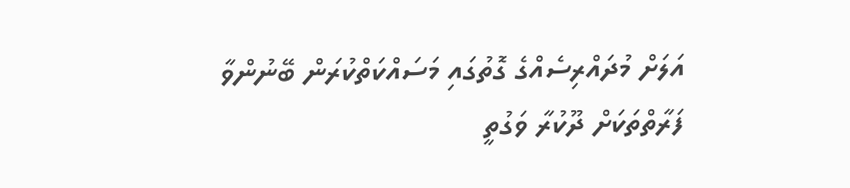އަލަށް މުދައްރިސެއްގެ ގޮތުގައި މަސައްކަތްކުރަން ބޭނުންވާ ފަރާތްތަކަށް ދޫކުރާ ވަގުތީ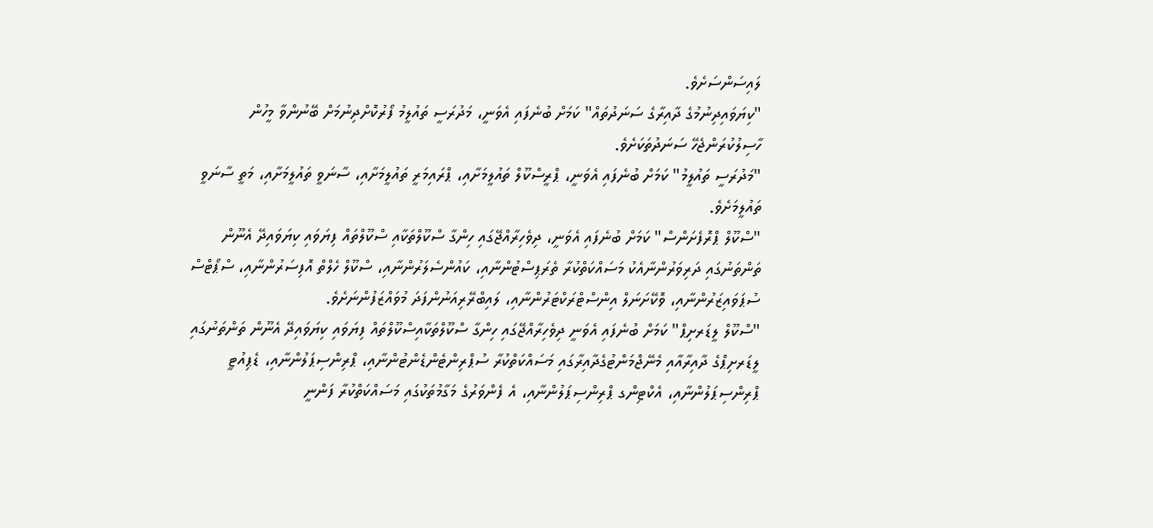ލައިސަންސަށެވެ.
"ކިޔަވައިދިނުމުގެ ދާއިރާގެ ސަނަދުތައް" ކަމަށް ބުނެފައި އެވަނީ، މަދުރަސީ ތައުލީމު ފޯރުކޮށްދިނުމަށް ބޭނުންވާ މީހުން ހާސިލުކުރަންޖެހޭ ސަނަދުތަކަށެވެ.
"މަދުރަސީ ތައުލީމު" ކަމަށް ބުނެފައި އެވަނީ، ޕްރީސްކޫލް ތައުލީމަށާއި، ޕްރައިމަރީ ތައުލީމަށާއި، ސާނަވީ ތައުލީމަށާއި، މަތީ ސާނަވީ ތައުލީމަށެވެ.
"ސްކޫލް ޕްރޮފެށަންސް" ކަމަށް ބުނެފައި އެވަނީ، ދިވެހިރާއްޖޭގައި ހިންގާ ސްކޫލްތަކާއި ސްކޫލްތައް ފިޔަވައި ކިޔަވައިދޭ އެނޫން ތަންތަނުގައި ދަރިވަރުންނާއެކު މަސައްކަތްކުރާ ތެރަޕިސްޓުންނާއި، ކައުންސެލަރުންނާއި، ސްކޫލް ހެލްތް އޮފިސަރުންނާއި، ސްޕޯޓްސް ސުޕަވައިޒަރުންނާއި، ވޮކޭށަނަލް އިންސްޓްރަކްޓަރުންނާއި، ލައިބްރޭރިއަނުންފަދަ މުވައްޒަފުންނަށެވެ.
"ސްކޫލް ލީޑަރށިޕް" ކަމަށް ބުނެފައި އެވަނީ ދިވެހިރާއްޖޭގައި ހިންގާ ސްކޫލްތަކާއިސްކޫލްތައް ފިޔަވައި ކިޔަވައިދޭ އެނޫން ތަންތަނުގައި ލީޑަރށިޕްގެ ދާއިރާއާއި މެނޭޖްމަންޓުގެދާއިރާގައި މަސައްކަތްކުރާ ސުޕްރިންޓެންޑެންޓުންނާއި، ޕްރިންސިޕަލުންނާއި، ޑެޕިއުޓީ ޕްރިންސިޕަލުންނާއި، އެކްޓިންގ ޕްރިންސިޕަލުންނާއި، އެ ފެންވަރުގެ މަގާމުތަކުގައި މަސައްކަތްކުރާ ފަންނީ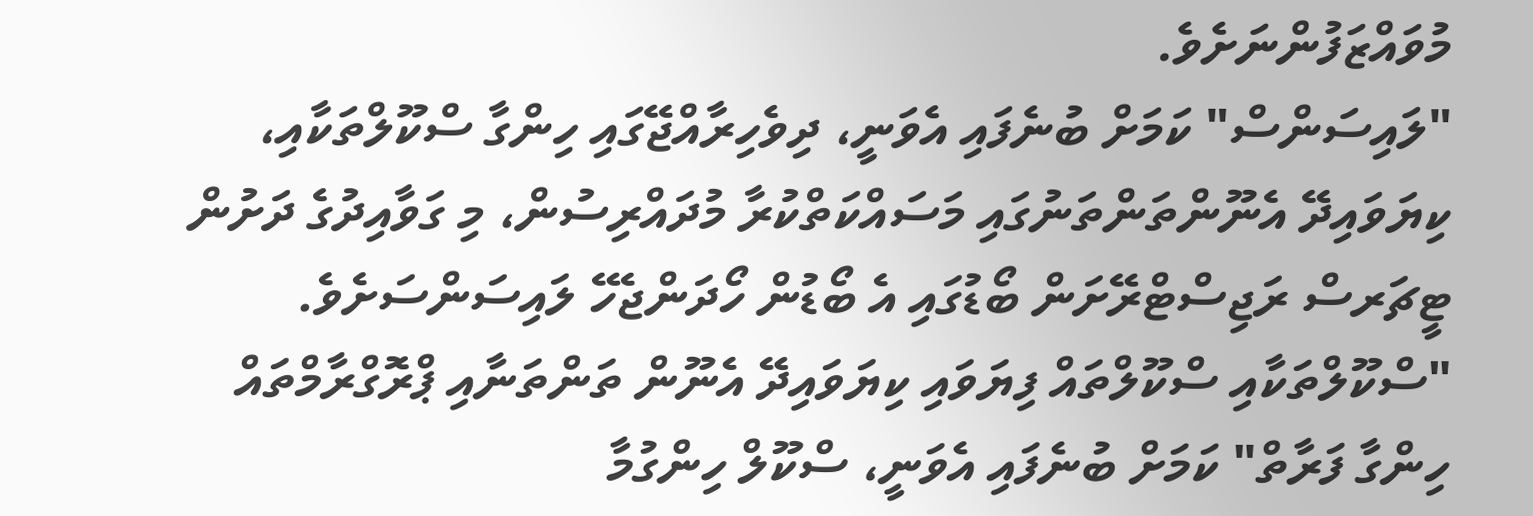މުވައްޒަފުންނަށެވެ.
"ލައިސަންސް" ކަމަށް ބުނެފައި އެވަނީ، ދިވެހިރާއްޖޭގައި ހިންގާ ސްކޫލްތަކާއި، ކިޔަވައިދޭ އެނޫންތަންތަނުގައި މަސައްކަތްކުރާ މުދައްރިސުން، މި ގަވާއިދުގެ ދަށުން ޓީޗަރސް ރަޖިސްޓްރޭށަން ބޯޑުގައި އެ ބޯޑުން ހޯދަންޖެހޭ ލައިސަންސަށެވެ.
"ސްކޫލްތަކާއި ސްކޫލްތައް ފިޔަވައި ކިޔަވައިދޭ އެނޫން ތަންތަނާއި ޕްރޮގްރާމްތައް ހިންގާ ފަރާތް" ކަމަށް ބުނެފައި އެވަނީ، ސްކޫލް ހިންގުމާ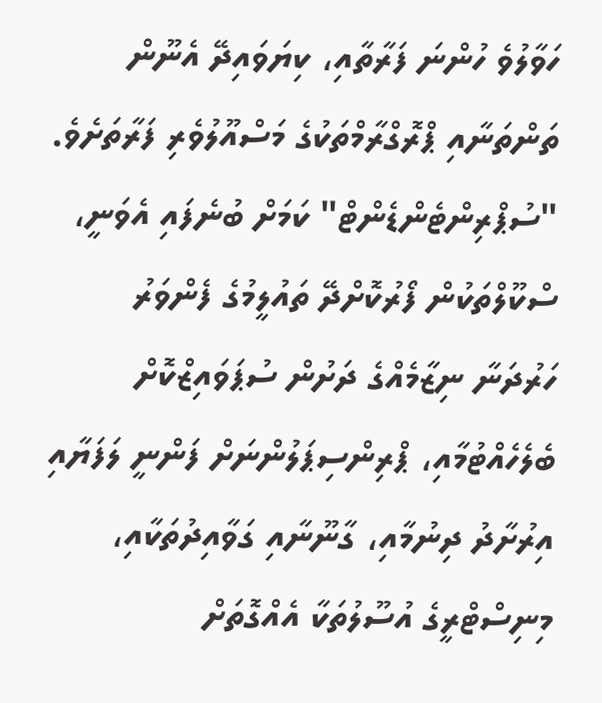ހަވާލުވެ ހުންނަ ފަރާތާއި، ކިޔަވައިދޭ އެނޫން ތަންތަނާއި ޕްރޮގްރާމްތަކުގެ މަސްއޫލުވެރި ފަރާތަށެވެ.
"ސުޕްރިންޓެންޑެންޓް" ކަމަށް ބުނެފައި އެވަނީ، ސްކޫލްތަކުން ފޯރުކޮށްދޭ ތައުލީމުގެ ފެންވަރު ހަރުދަނާ ނިޒާމެއްގެ ދަށުން ސުޕަވައިޒްކޮށް ބެލެހެއްޓުމާއި، ޕްރިންސިޕަލުންނަށް ފަންނީ ލަފަޔާއި އިރުށާދު ދިނުމާއި، ގާނޫނާއި ގަވާއިދުތަކާއި، މިނިސްޓްރީގެ އުސޫލުތަކާ އެއްގޮތަށް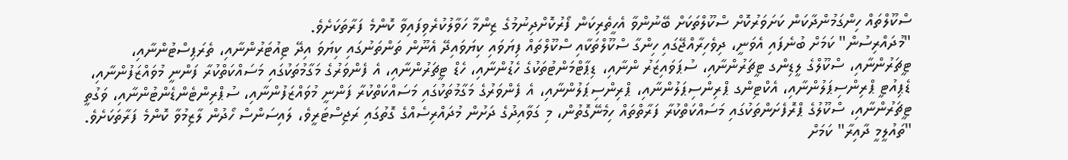ސްކޫލްތައް ހިންގަމުންދާކަން ކަށަވަރުކޮށް ސްކޫލްތަކަށް ބޭނުންވާ އެހީތެރިކަން ފޯރުކޮށްދިނުމުގެ ޒިންމާ ހަވާލުކުރެވިފައިވާ ކޮންމެ ފަރާތަކަށެވެ.
"މުދައްރިސުން" ކަމަށް ބުނެފައި އެވަނީ، ދިވެހިރާއްޖޭގައި ހިންގާ ސްކޫލްތަކާއި ސްކޫލްތައް ފިޔަވައި ކިޔަވައިދޭ އެނޫން ތަންތަނުގައި ކިޔަވަ އިދޭ ޓިއުޓަރުންނާއި، ތެރަޕިސްޓުންނާއި، ޓީޗަރުންނާއި، ސްކޫލްގެ ލީޑިންގ ޓީޗަރުންނާއި، ސުޕަވައިޒަރު ންނާއި، ޑިޕާޓްމަންޓުތަކުގެ ހެޑުންނާއި، ހެޑް ޓީޗަރުންނާއި، އެ ފެންވަރުގެ މަގާމުތަކުގައި މަސައްކަތްކުރާ ފަންނީ މުވައްޒަފުންނާއި، ޑެޕިއުޓީ ޕްރިންސިޕަލުންނާއި، އެކްޓިންގ ޕްރިންސިޕަލުންނާއި، ޕްރިންސިޕަލުންނާއި، އެ ފެންވަރުގެ މަގާމުތަކުގައި މަސައްކަތްކުރާ ފަންނީ މުވައްޒަފުންނާއި، ސުޕްރިންޓެންޑެންޓުންނާއި، ވަގުތީ ޓީޗަރުންނާއި، ސްކޫލުގެ ޕްރޮފެށަންތަކުގައި މަސައްކަތްކުރާ ފަރާތްތައް ހިމެނޭގޮތުން، މި ގަވާއިދުގެ ދަށުން މުދައްރިސެއްގެ ގޮތުގައި ރަޖިސްޓަރީވެ، ލައިސަންސް ހޯދުން ލާޒިމުވާ ކޮންމެ ފަރާތަކަށެވެ.
"ތައުލީމީ ދާއިރާ" ކަމަށް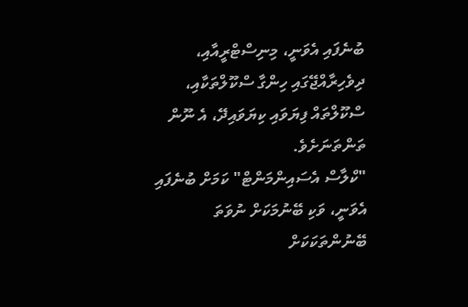ބުނެފައި އެވަނީ، މިނިސްޓްރީއާއި، ދިވެހިރާއްޖޭގައި ހިންގާ ސްކޫލްތަކާއި، ސްކޫލްތައް ފިޔަވައި ކިޔަވައިދޭ، އެ ނޫން ތަންތަނަށެވެ.
"ކްލާސް އެސައިންމަންޓް" ކަމަށް ބުނެފައި އެވަނީ، ވަކި ބޭނުމަކަށް ނުވަތަ ބޭނުންތަކަކަށް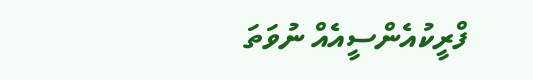ފްރީކުއެންސީއެއް ނުވަތަ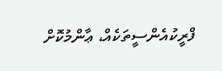ފްރީކުއެންސީތަކެއް، ޢާންމުކޮށް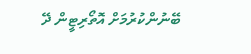ބޭނުންކުރުމަށް އޮތޯރިޓީން ދޭ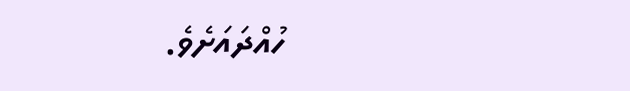ހުއްދައަށެވެ.